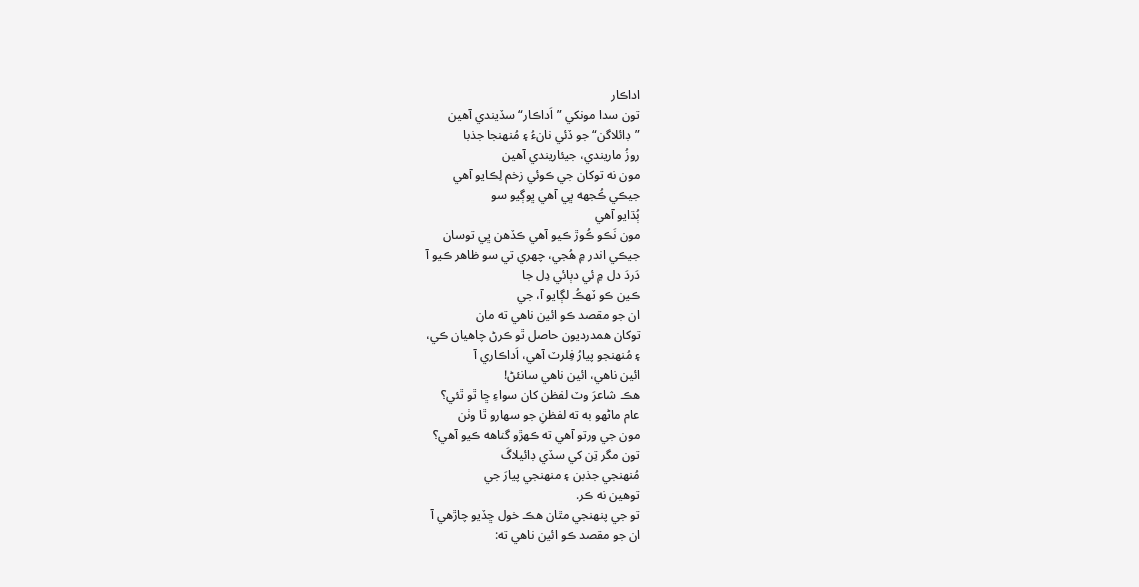اداڪار
تون سدا مونکي ”اَداڪار“ سڏيندي آهين
”ڊائلاگن“ جو ڏئي نانءُ ۽ مُنهنجا جذبا
روزُ ماريندي، جيئاريندي آهين
مون نه توکان جي ڪوئي زخم لِڪايو آهي
جيڪي ڪُجهه ڀي آهي ڀوڳيو سو
ٻُڌايو آهي
مون نَڪو ڪُوڙ ڪيو آهي ڪڏهن ڀي توسان
جيڪي اندر ۾ هُجي، چهري تي سو ظاهر ڪيو آ
دَردَ دل ۾ ئي دٻائي دِل جا
ڪين ڪو ٽهڪُ لڳايو آ، جي
ان جو مقصد ڪو ائين ناهي ته مان
توکان همدرديون حاصل ٿو ڪرڻ چاهيان ڪي،
۽ مُنهنجو پيارُ فِلرٽ آهي، اَداڪاري آ
ائين ناهي، ائين ناهي سانئڻ!
هڪ شاعرَ وٽ لفظن کان سواءِ ڇا ٿو ٿئي؟
عام ماڻهو به ته لفظنِ جو سهارو ٿا وٺن
مون جي ورتو آهي ته ڪهڙو گناهه ڪيو آهي؟
تون مگر تِن کي سڏي ڊائيلاگَ
مُنهنجي جذبن ۽ منهنجي پيارَ جي
توهين نه ڪر.
تو جي پنهنجي مٿان هڪ خول ڇڏيو چاڙهي آ
ان جو مقصد ڪو ائين ناهي ته: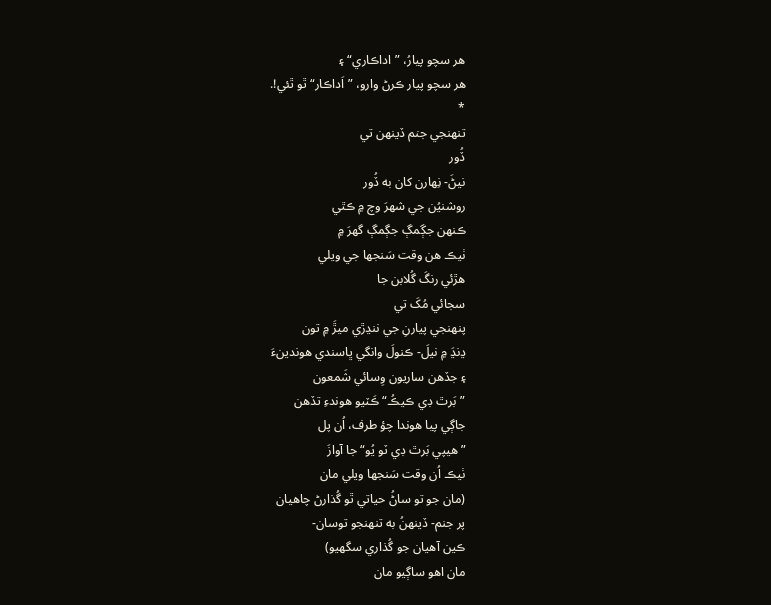هر سچو پيارُ، ”اداڪاري“ ۽
هر سچو پيار ڪرڻ وارو، ”اَداڪار“ ٿو ٿئي!.
*
تنهنجي جنم ڏينهن تي
ڏُور
نيڻَ- نِهارن کان به ڏُور
روشنيُن جي شهرَ وچ ۾ ڪٿي
ڪنهن جڳمڳ جڳمڳ گهرَ ۾
ٺيڪ هن وقت سَنجها جي ويلي
هڙئي رنگَ گُلابن جا
سجائي مُکَ تي
پنهنجي پيارنِ جي ننڍڙي ميڙَ ۾ تون
ڍنڍَ ۾ نيلَ- ڪنولَ وانگي ڀاسندي هوندينءَ
۽ جڏهن ساريون وِسائي شَمعون
”بَرٿ ڊي ڪيڪُ“ ڪَٽيو هوندءِ تڏهن
جاڳي پيا هوندا چؤ طرف، اُن پل
”هيپي بَرٿ ڊي ٽو يُو“ جا آوازَ
ٺيڪ اُن وقت سَنجها ويلي مان
(مان جو تو ساڻُ حياتي ٿو گُذارڻ چاهيان
پر جنم- ڏينهنُ به تنهنجو توسان-
ڪين آهيان جو گُذاري سگهيو)
مان اهو ساڳيو مان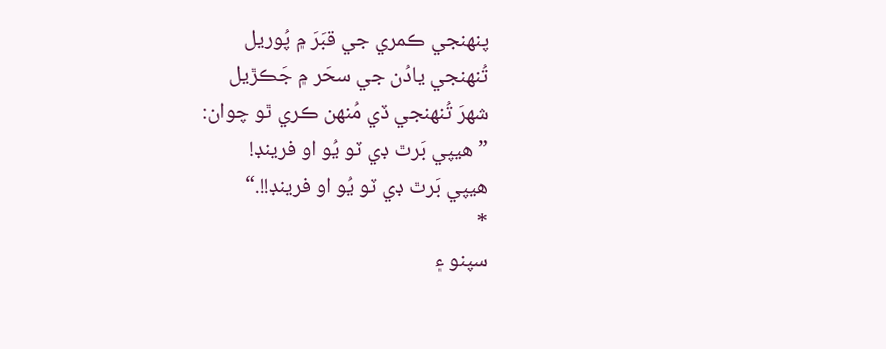پنهنجي ڪمري جي قبَرَ ۾ پُوريل
تُنهنجي يادُن جي سحَر ۾ جَڪڙيل
شهرَ تُنهنجي ڏي مُنهن ڪري ٿو چوان:
”هيپي بَرٿ ڊي ٽو يُو او فرينڊ!
هيپي بَرٿ ڊي ٽو يُو او فرينڊ!!.“
*
سپنو ۽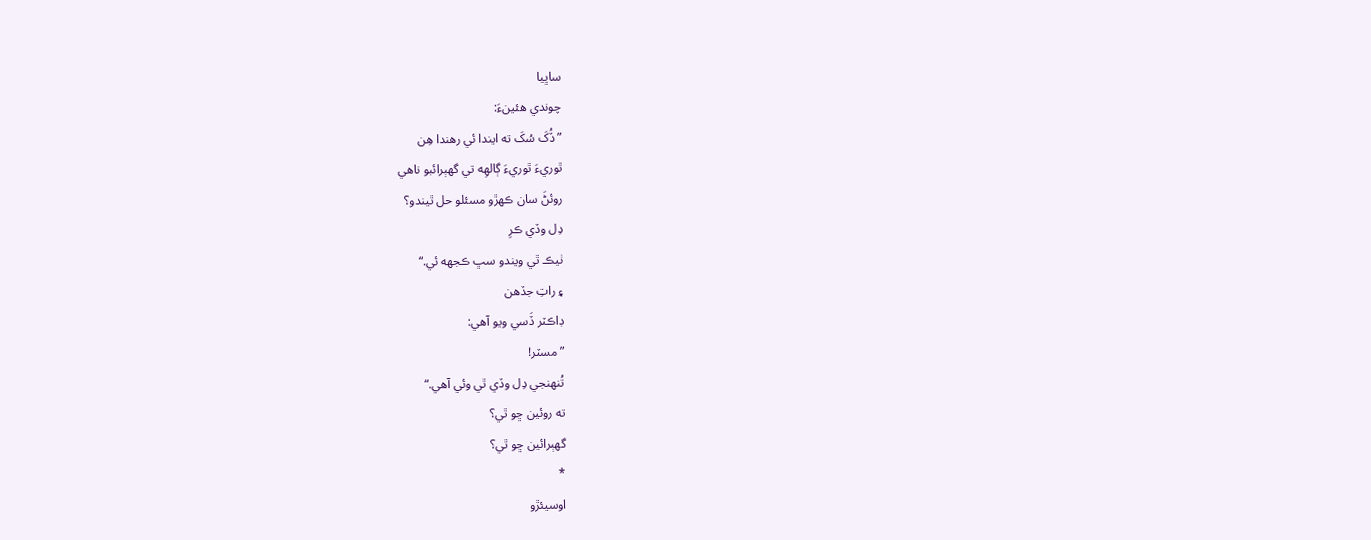ساڀيا
چوندي هئينءَ:
”ڏُکَ سُکَ ته ايندا ئي رهندا هِن
ٿوريءَ ٿوريءَ ڳالهِه تي گهٻرائبو ناهي
روئڻَ سان ڪهڙو مسئلو حل ٿيندو؟
دِل وڏي ڪرِ
ٺيڪ ٿي ويندو سڀ ڪجهه ئي.“
۽ راتِ جڏهن
ڊاڪٽر ڏَسي ويو آهي:
”مسٽر!
تُنهنجي دِل وڏي ٿي وئي آهي.“
ته روئين ڇو ٿي؟
گهٻرائين ڇو ٿي؟
*
اوسيئڙو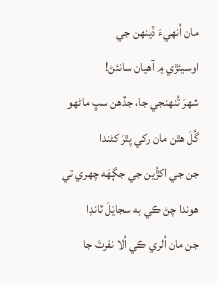مان اُنهيءَ ڏينهن جي
اوسيئڙي ۾ آهيان سانئڻ!
شهرَ تُنهنجي جا، جڏهن سڀ ماڻهو
گُلَ هٿن مان رکي پٿرَ کڻندا
جن جي اکڙُين جي جڳهَه چهري تي
هوندا چڻ ڪي به سجايَلَ ٽانڊا
جن مان اُلري ڪي اُلا نفرتَ جا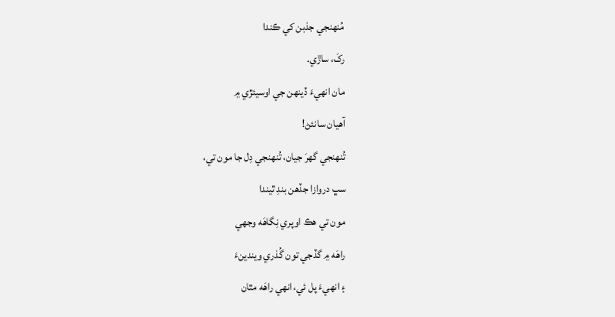مُنهنجي جذبن کي ڪندا
رکَ، ساڙي.
مان انهيءَ ڏينهن جي اوسيئڙي ۾
آهيان سانئڻ!
تُنهنجي گهرَ جيان، تُنهنجي دِل جا مون تي،
سڀ دروازا جڏهن بندِ ٿيندا
مون تي هڪ اوپري نِگاهَه وجهي
راهَه ۾ گڏجي تون گُذري ويندينءَ
۽ انهيءَ پل ئي، انهي راهَه مٿان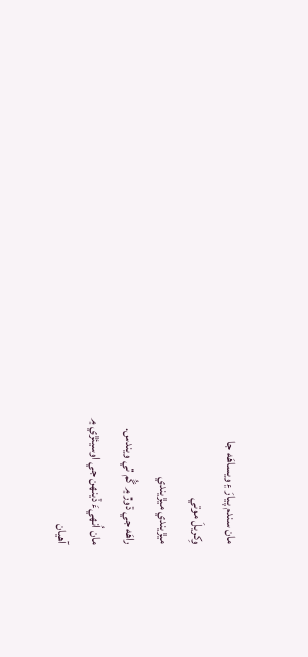مان سندم پيارَ ۽ ويساهَه جا
وِکريلَ موتي
ميڙيندي ميڙيندي
راهَه جي ڌوڙ ۾ گُم ٿي ويندس.
مان اُنهيءَ ڏينهن جي اوسيئڙي ۾
آهيان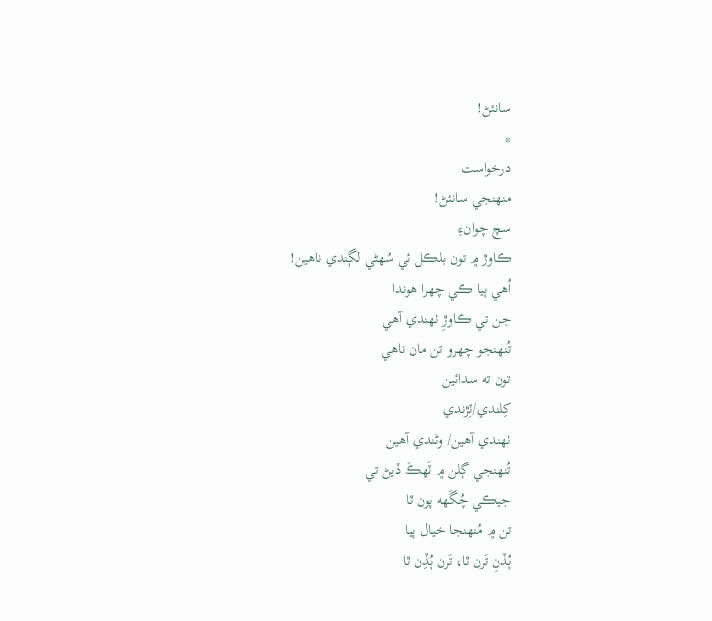سانئڻ!
*
درخواست
منهنجي سانئڻ!
سچ چوانءِ
ڪاوڙ ۾ تون بلڪل ئي سُهڻي لڳندي ناهين!
اُهي ٻيا ڪي چهرا هوندا
جن تي ڪاوڙِ ٺهندي آهي
تُنهنجو چهرو تن مان ناهي
تون ته سدائين
کِلندي/ٽِڙندي
ٺهندي آهين/ وڻندي آهين
تُنهنجي ڳلن ۾ ٽَهڪَ ڏيڻ تي
جيڪي چُگَهه پون ٿا
تن ۾ مُنهنجا خيال پيا
ٻُڏنِ تَرن ٿا، تَرن ٻُڏِن ٿا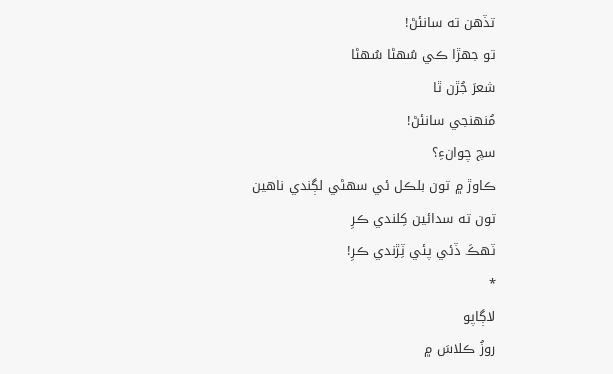تڏهن ته سانئڻ!
تو جهڙا ڪي سُهڻا سُهڻا
شعرَ جُڙن ٿا
مُنهنجي سانئڻ!
سچ چوانءِ؟
ڪاوڙ ۾ تون بلڪل ئي سهڻي لڳندي ناهين
تون ته سدائين کِلندي ڪرِ
ٽهڪَ ڏئي پئي ٽِڙندي ڪرِ!
*
لاڳاپو
روزُ ڪلاسَ ۾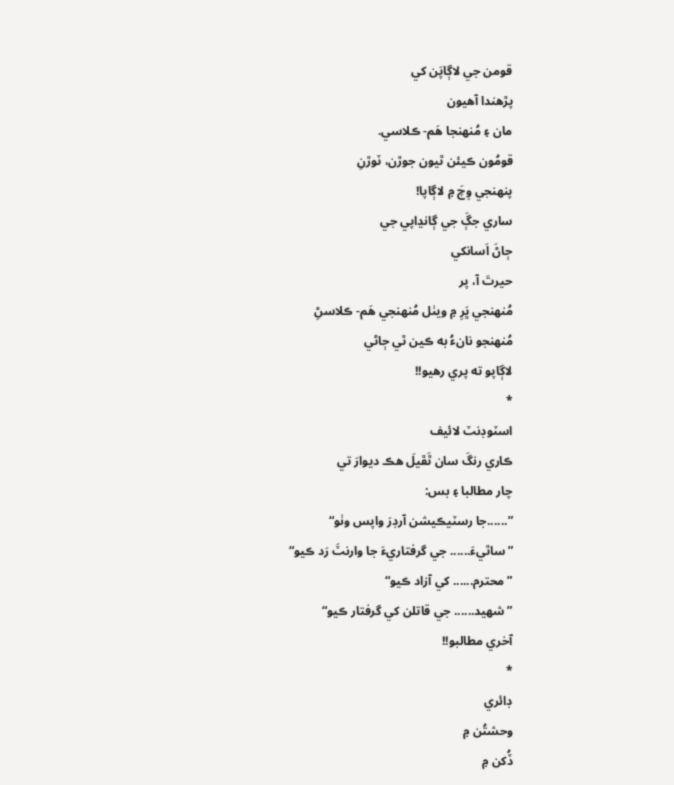قومن جي لاڳاپَن کي
پڙهندا آهيون
مان ۽ مُنهنجا هَم- ڪلاسي.
قومُون ڪيئن ٿيون جوڙن، ٽوڙنِ
پنهنجي وِچَ ۾ لاڳاپا!
ساري جڳَ جي ڳانڍاپي جي
ڄاڻَ اَسانکي
حيرتَ آ، پر
مُنهنجي ڀَرِ ۾ ويٺل مُنهنجي هَم- ڪلاسڻِ
مُنهنجو نانءُ به ڪين ٿي ڄاڻي
لاڳاپو ته پري رهيو!!
*
اسٽوڊنٽ لائيف
ڪاري رنگَ سان ٿَڦيلَ هڪ ديوارَ تي
چار مطالبا ۽ بس:
”......جا رسٽيڪيشن آرڊرَ واپس وٺو“
”ساٿيءَ...... جي گرفتاريءَ جا وارنٽَ رَد ڪيو“
”محترم...... کي آزاد ڪيو“
”شهيد...... جي قاتلن کي گرفتار ڪيو“
آخري مطالبو!!
*
ڊائري
وحشتُن ۾
ڏُکن ۾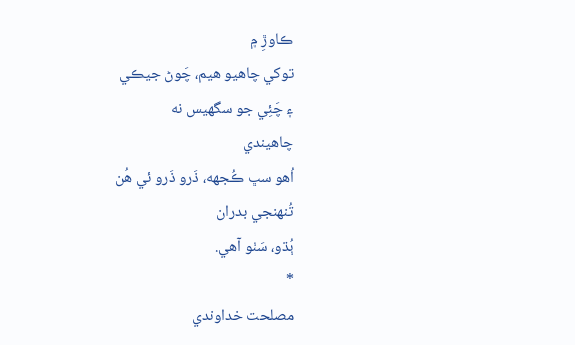ڪاوڙِ ۾
توکي چاهيو هيم، چَوڻ جيڪي
۽ چَئِي جو سگهيس نه
چاهيندي
اُهو سڀ ڪُجهه، ذَرو ذَرو ئي هُن
تُنهنجي بدران
ٻُڌو، سَٺو آهي.
*
مصلحت خداوندي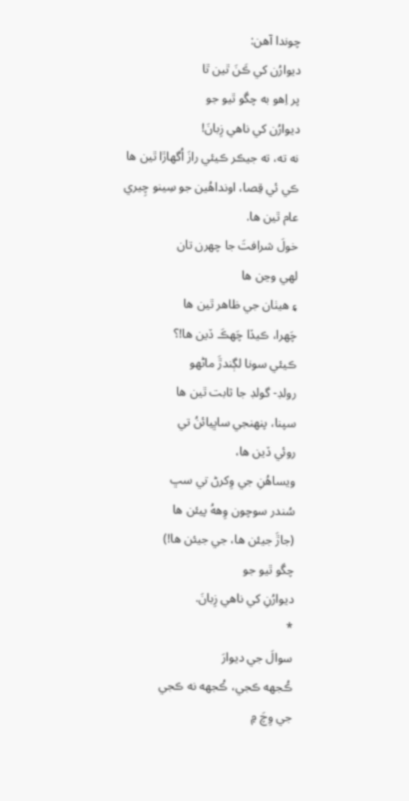چوندا آهن:
ديوارُن کي ڪَنَ ٿين ٿا
پر اِهو به چڱو ٿيو جو
ديوارُن کي ناهي زِبانَ!
نه ته، ته جيڪر ڪيئي رازَ اُگهاڙا ٿين ها
ڪي ئي قِصا، اونداهُين جو سِينو چِيري
عام ٿين ها.
خولَ شرافتَ جا چهرن تان
لهي وڃن ها
۽ هيٺان جي ظاهر ٿين ها
چَهرا، ڪيڏا چَهڪَ ڏين ها!؟
ڪيئي سونا لڳندڙَ ماڻهو
رولڊ- گولڊ جا ثابت ٿين ها
سپنا، پنهنجي ساڀيائنُ تي
روئي ڏين ها،
ويساهُنِ جي وِکرڻ تي سڀ
سُندر سوچون وِههُ پيئن ها
(جاڙَ جيئن ها، جي جيئن ها!)
چڱو ٿيو جو
ديوارُنِ کي ناهي زِبانَ.
*
سوالَ جي ديوارَ
ڪُجهه ڪجي، ڪُجهه نه ڪجي
جي وِچَ ۾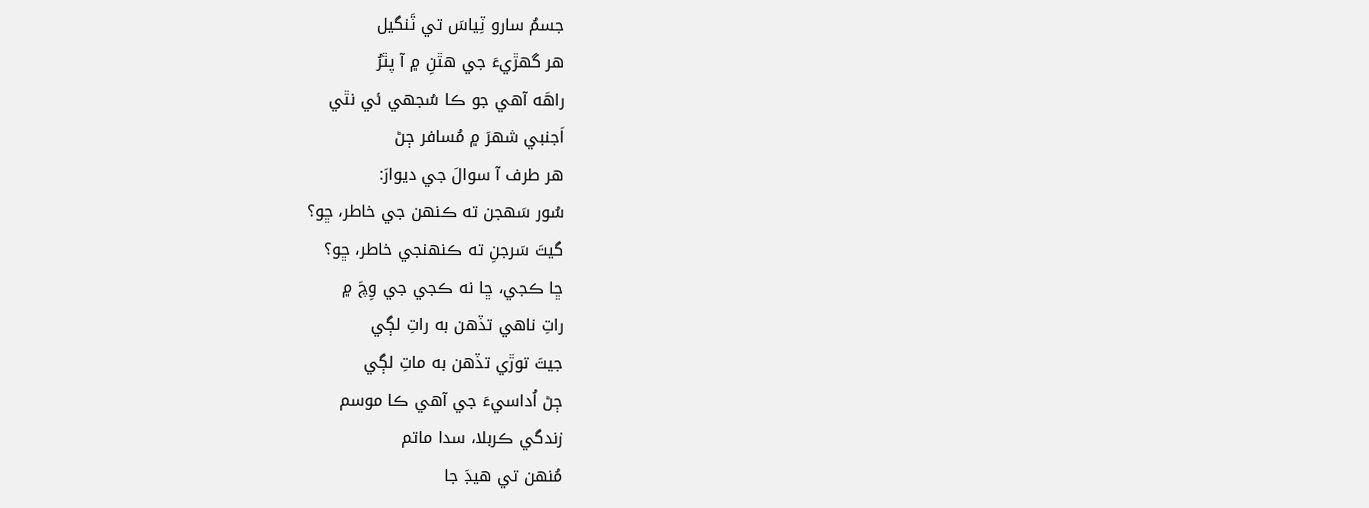جسمُ سارو ٽِياسَ تي ٽَنگيل
هر گهڙيءَ جي هٿنِ ۾ آ پٿرُ
راهَه آهي جو ڪا سُجهي ئي نٿي
اَجنبي شهرَ ۾ مُسافر ڄڻ
هر طرف آ سوالَ جي ديوارَ:
سُور سَهجن ته ڪنهن جي خاطر، ڇو؟
گيتَ سَرجنِ ته ڪنهنجي خاطر، ڇو؟
ڇا ڪجي، ڇا نه ڪجي جي وِچَ ۾
راتِ ناهي تڏهن به راتِ لڳي
جيتَ توڙي تڏهن به ماتِ لڳي
ڄڻ اُداسيءَ جي آهي ڪا موسم
زندگي ڪربلا، سدا ماتم
مُنهن تي هيڊَ جا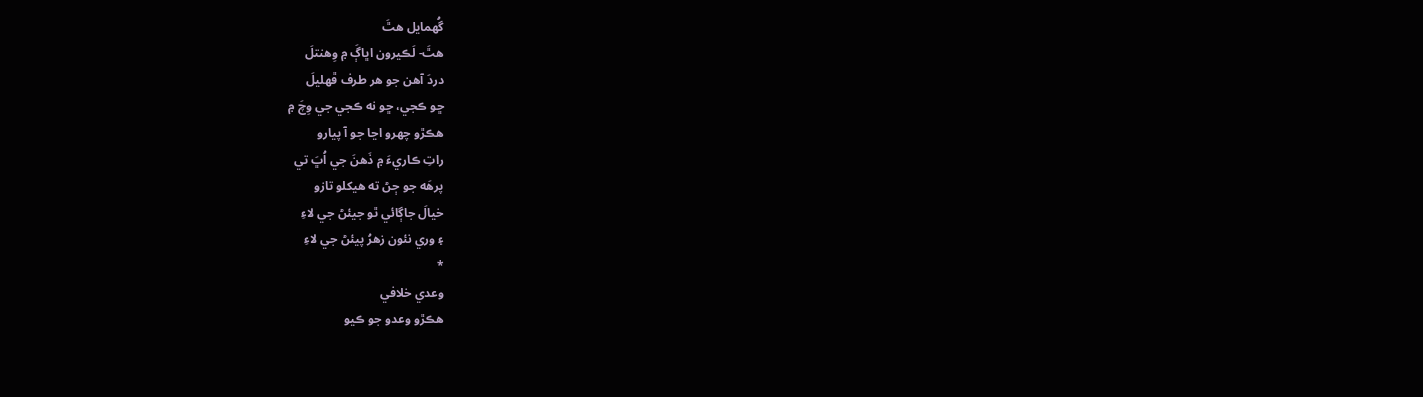گُهمايل هٿَ
هٿَ- لَڪيرون اڀاڳَ ۾ وِهنتلَ
دردَ آهن جو هر طرف ڦهليلَ
ڇو ڪجي، ڇو نه ڪجي جي وِچَ ۾
هڪڙو چهرو اڃا جو آ پيارو
راتِ ڪاريءَ ۾ ذَهنَ جي اُڀَ تي
پرهَه جو ڄڻ ته هيکلو تازو
خيالَ جاڳائي ٿو جيئڻ جي لاءِ
۽ وري نئون زهرُ پيئڻ جي لاءِ
*
وعدي خلافي
هڪڙو وعدو جو ڪيو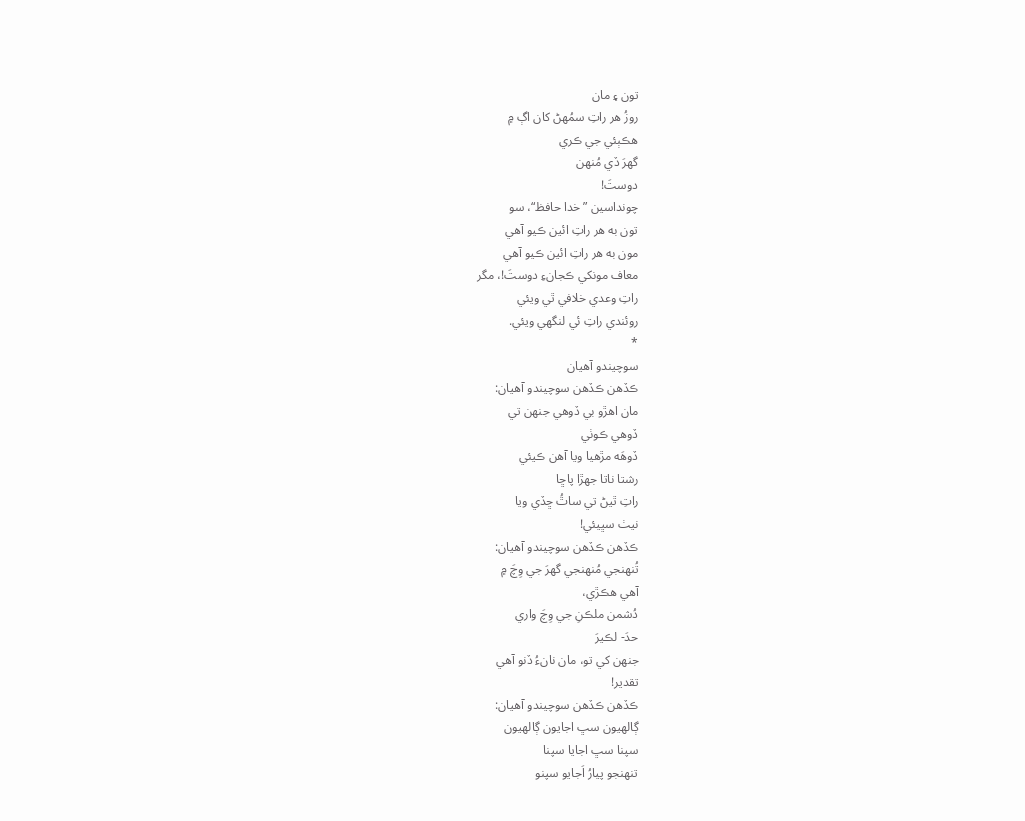تون ۽ مان
روزُ هر راتِ سمُهڻ کان اڳ ۾
هڪٻئي جي ڪري
گهرَ ڏي مُنهن
دوستَ!
چونداسين ”خدا حافظ“، سو
تون به هر راتِ ائين ڪيو آهي
مون به هر راتِ ائين ڪيو آهي
معاف مونکي ڪجانءِ دوستَ!، مگر
راتِ وعدي خلافي ٿي ويئي
روئندي راتِ ئي لنگهي ويئي.
*
سوچيندو آهيان
ڪڏهن ڪڏهن سوچيندو آهيان:
مان اهڙو بي ڏوهي جنهن تي
ڏوهي ڪوٺي
ڏوهَه مڙهيا ويا آهن ڪيئي
رشتا ناتا جهڙا پاڇا
راتِ ٿيڻ تي ساٿُ ڇڏي ويا
نيٺ سڀيئي!
ڪڏهن ڪڏهن سوچيندو آهيان:
تُنهنجي مُنهنجي گهرَ جي وِچَ ۾
آهي هڪڙي،
دُشمن ملڪنِ جي وِچَ واري
حدَ- لڪيرَ
جنهن کي تو، مان نانءُ ڏنو آهي
تقدير!
ڪڏهن ڪڏهن سوچيندو آهيان:
ڳالهيون سڀ اجايون ڳالهيون
سپنا سڀ اجايا سپنا
تنهنجو پيارُ اَجايو سپنو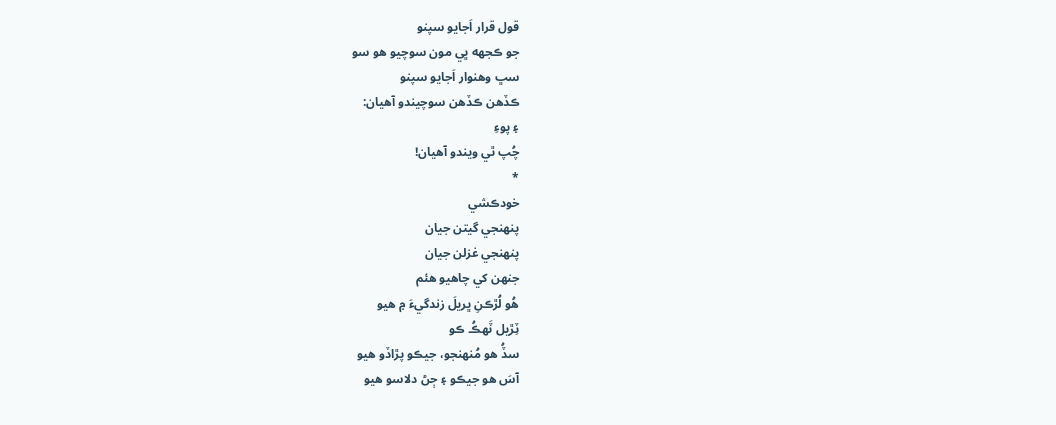قول قرار اَجايو سپنو
جو ڪجهه ڀي مون سوچيو هو سو
سڀ وهنوار اَجايو سپنو
ڪڏهن ڪڏهن سوچيندو آهيان:
۽ پوءِ
چُپ ٿي ويندو آهيان!
*
خودڪشي
پنهنجي گيتن جيان
پنهنجي غزلن جيان
جنهن کي چاهيو هئم
هُو لُڙڪنِ ڀريلَ زندگيءَ ۾ هيو
ٽِڙيل ٽَهڪُ ڪو
سڏُ هو مُنهنجو، جيڪو پڙاڏو هيو
آسَ هو جيڪو ۽ ڄڻ دلاسو هيو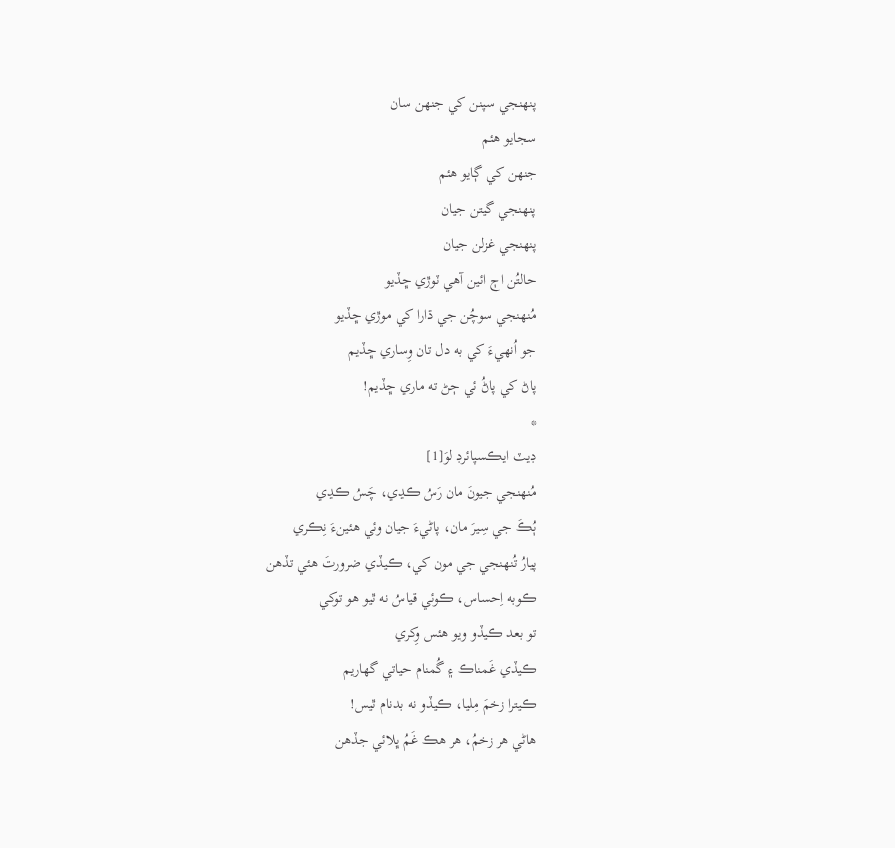پنهنجي سپنن کي جنهن سان
سجايو هئم
جنهن کي ڳايو هئم
پنهنجي گيتن جيان
پنهنجي غزلن جيان
حالتُن اڄ ائين آهي ٽوڙي ڇڏيو
مُنهنجي سوچُن جي ڌارا کي موڙي ڇڏيو
جو اُنهيءَ کي به دل تان وِساري ڇڏيم
پاڻ کي پاڻُ ئي ڄڻ ته ماري ڇڏيم!
*
ڊيٽ ايڪسپائرڊ لوَ[1]
مُنهنجي جيونَ مان رَسُ ڪڍي، چَسُ ڪڍي
ٻُڪَ جي سِيرَ مان، پاڻيءَ جيان وئي هئينءَ نِڪري
پيارُ تُنهنجي جي مون کي، ڪيڏي ضرورتَ هئي تڏهن
ڪوبه اِحساس، ڪوئي قياسُ نه ٿيو هو توکي
تو بعد ڪيڏو ويو هئس وِکري
ڪيڏي غَمناڪ ۽ گُمنام حياتي گهاريم
ڪيترا زخمَ مِليا، ڪيڏو نه بدنام ٿيس!
هاڻي هر زخمُ، هر هڪ غَمُ ڀلائي جڏهن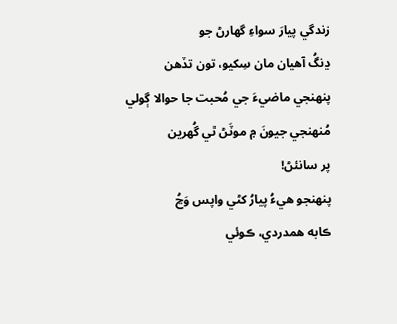زندگي پيارَ سواءِ گهارڻ جو
ڍنگُ آهيان مان سِکيو، تون تڏهن
پنهنجي ماضيءَ جي مُحبت جا حوالا ڳولي
مُنهنجي جيونَ ۾ موٽَڻ ٿي گُهرين
پر سانئڻ!
پنهنجو هيءُ پيارُ کڻي واپس وَڃُ
ڪابه همدردي، ڪوئي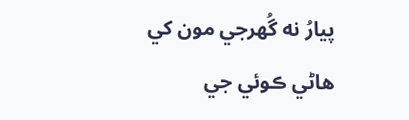پيارُ نه گُهرجي مون کي
هاڻي ڪوئي جي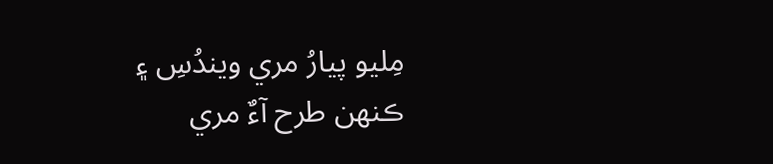مِليو پيارُ مري ويندُسِ ۽
ڪنهن طرح آءٌ مري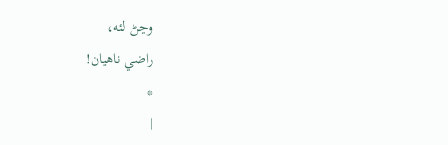وڃڻ لئه،
راضي ناهيان!
*
|